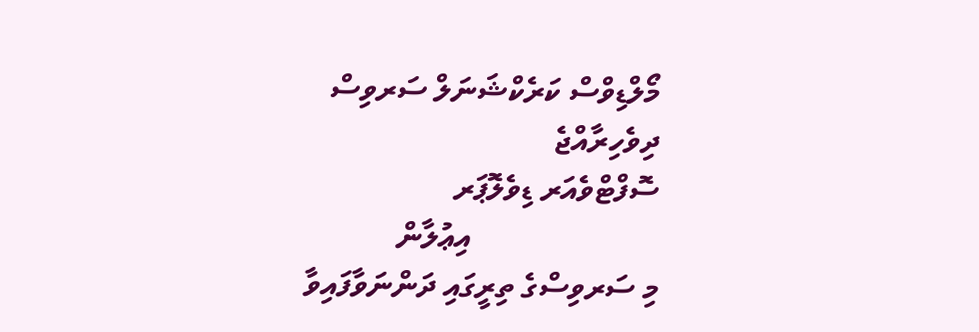މޯލްޑިވްސް ކަރެކްޝަނަލް ސަރވިސް
ދިވެހިރާއްޖެ
ސޮފްޓްވެއަރ ޑިވެލޮޕަރ
                        އިޢުލާން
މި ސަރވިސްގެ ތިރީގައި ދަންނަވާފައިވާ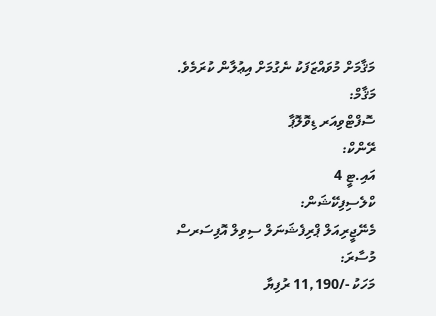މަޤާމަށް މުވައްޒަފަކު ނެގުމަށް އިޢުލާން ކުރަމެވެ.
މަޤާމް:
ސޮފްޓްވިއަރ ޑިވޮލޮޕާ
ރޭންކް:
އައި.ޓީ 4
ކްލެސިފިކޭޝަން:
މެނޭޖީރިއަލް ޕްރިފެޝަނަލް ސިވިލް އޮފިސަރސް
މުސާރަ:
މަހަކު -/11,190 ރުފިޔާ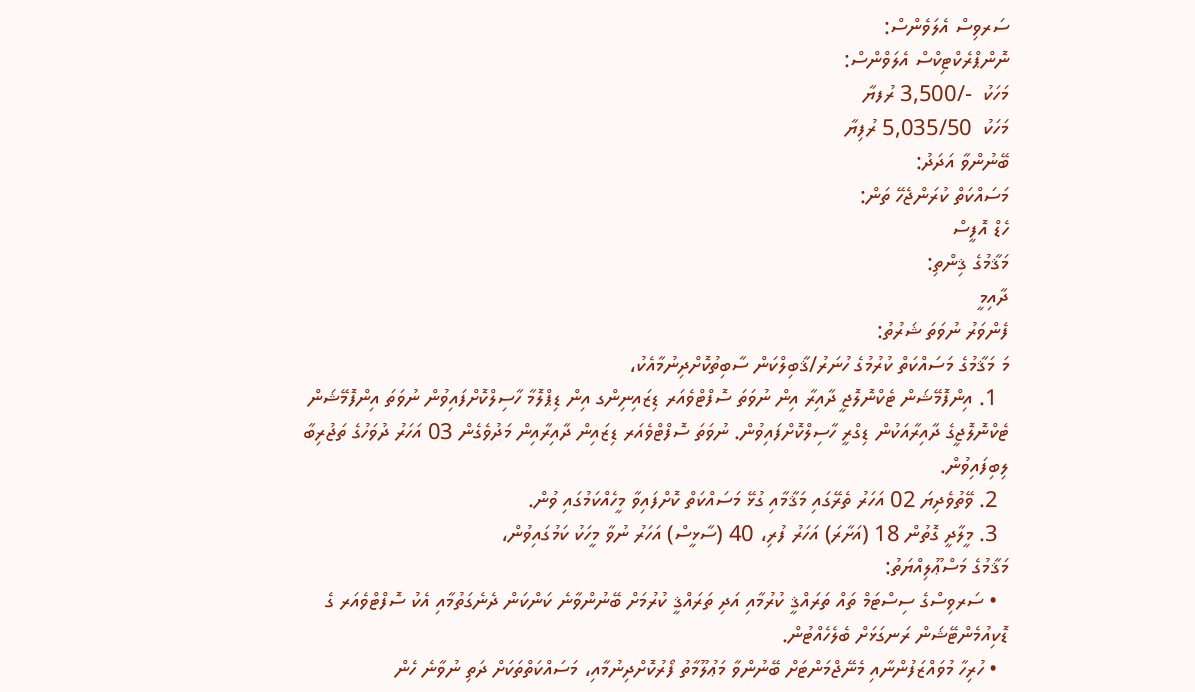ސަރވިސް އެލަވެންސް:
ނޮންޕްރެކްޓިކްސް އެލަވްންސް:
މަހަކު  -/3,500 ރުފޔާ
މަހަކު  5,035/50 ރުފިޔާ
ބޭނުންވާ އަދަދު:
މަސައްކަތް ކުރަންޖެހޭ ތަން:
ހެޑް އޮފީސް
މަޤާމުގެ ޤިންތި:
ދާއިމީ
ފެންވަރު ނުވަތަ ޝަރުތު:
މަ މަޤާމުގެ މަސައްކަތް ކުރުމުގެ ހުނަރު/ޤާބިލްކަން ސާބިތުކޮށްދިނުމާއެކު،
  1. އިންފޮމޭޝަން ޓެކްނޮލޮޖީ ދާއިރާ އިން ނުވަތަ ސޮފްޓްވެއަރ ޑިޒައިނިންގ އިން ޑިޕްލޮމާ ހާސިލްކޮށްފައިވުން ނުވަތަ އިންފޮމޭޝަން ޓެކްނޮލޮޖީގެ ދާއިރާއަކުން ޑިގްރީ ހާސިލްކޮށްފައިވުން. ނުވަތަ ސޮފްޓްވެއަރ ޑިޒައިން ދާއިރާއިން މަދުވެގެން 03 އަހަރު ދުވަހުގެ ތަޖުރިބާ ލިބިފައިވުން.
  2. ވޭތުވެދިޔަ 02 އަހަރު ތެރޭގައި މަޤާމާއި ގުޅޭ މަސައްކަތް ކޮށްފައިވާ މީހެއްކަމުގައި ވުން.
  3. މީލާދީ ގޮތުން 18 (އަށާރަ) އަހަރު ފުރި، 40 (ސާޅީސް) އަހަރު ނުވާ މީހަކު ކަމުގައިވުން،
މަޤާމުގެ މަސްޢޫލިއްޔަތު:
  • ސަރވިސްގެ ސިސްޓަމް ތައް ތަރައްޤީ ކުރުމާއި އަދި ތަރައްޤީ ކުރުމަށް ބޭނުންވާނެ ކަންކަން ދެނެގަތުމާއި އެކު ސޮފްޓްވެއަރ ގެ ޑޮކިއުމެންޓޭޝަން ރަނގަޅަށް ބެލެހެއްޓުން.
  • ހުރިހާ މުވައްޒަފުންނާއި މެނޭޖްމަންޓަށް ބޭނުންވާ މަޢުލޫމާތު ފޯރުކޮށްދިނުމާއި، މަސައްކަތްތަކަށް ދަތި ނުވާނެ ހެން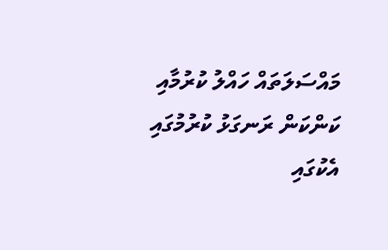މައްސަލަތައް ހައްލު ކުރުމާއި ކަންކަން ރަނގަޅު ކުރުމުގައި އެކުގައި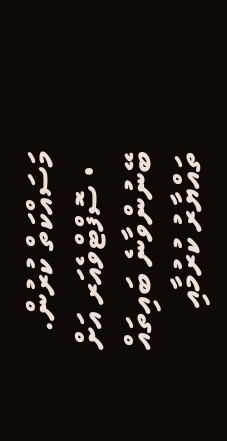މަސައްކަތް ކުރުން.
  • ސޮފްޓްވެއަރ އަށް ބޭނުންވާނެ ބައިތައް ތައްޔާރު ކުރުމާއި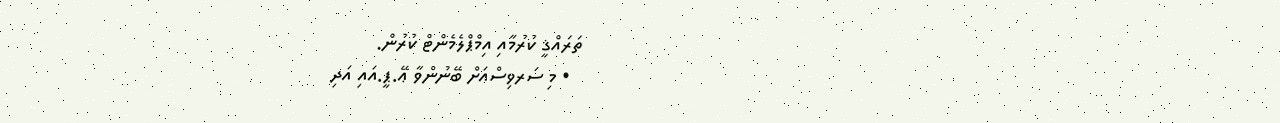ތަރައްޤީ ކުރުމާއި އިމްޕްލެމެންޓް ކުރުން.
  • މި ސަރވިސްއަށް ބޭނުންވާ ޢޭ.ޕީ.އައި އަދި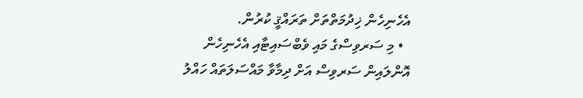އެހެނިހެން ޚިދުމަތްތަށް ތަރައްޤީ ކުރުން.
  • މި ސަރވިސްގެ މައި ވެބްސައިޓާއި އެހެނިހެން އޮންލައިން ސަރވިސް އަށް ދިމާވާ މައްސަލަތައް ހައްލު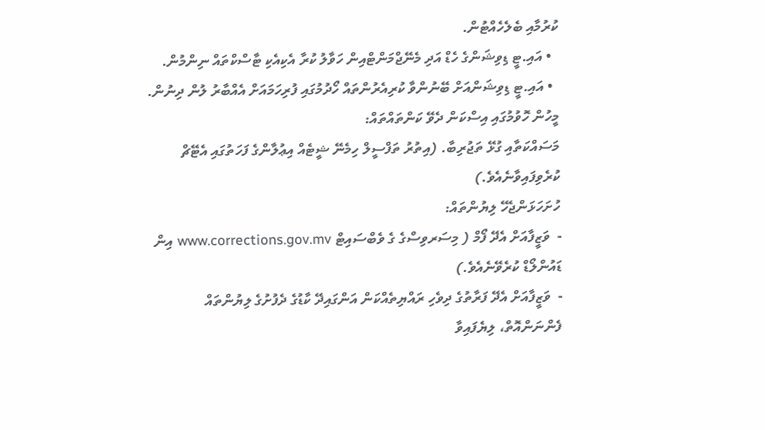ކުރުމާއި ބެލެހެއްޓުން.
  • އައި.ޓީ ޑިވިޝަންގެ ހެޑް އަދި މެނޭޖްމަންޓްއިން ހަވާލު ކުރާ އެކިއެކި ޓާސްކްތައް ނިންމުން.
  • އައި.ޓީ ޑިވިޝަންއަށް ބޭނުންވާ ކުރިއެރުންތައް ހޯދުމުގައި ފުރިހަމައަށް އެއްބާރު ލުން ދިނުން.
މީހުން ހޮވުމުގައި އިސްކަން ދެވޭ ކަންތައްތައް:
މަސައްކަތާއި ގުޅޭ ތަޖުރިބާ. (އިތުރު ތަފްސީލް ހިމެނޭ ޝީޓެއް އިޢުލާންގެ ފަހަތުގައި އެޓޭޗް ކުރެވިފައިވާނެއެވެ.)
ހުށަހަޅަންޖެހޭ ލިޔުންތައް:
-  ވަޒީފާއަށް އެދޭ ފޯމް ( މިސަރވިސްގެ ގެ ވެބްސައިޓް www.corrections.gov.mv އިން ޑައުންލޯޑް ކުރެވޭނެއެވެ.)
-  ވަޒީފާއަށް އެދޭ ފަރާތުގެ ދިވެހި ރައްޔިތެއްކަން އަންގައިދޭ ކާޑުގެ ދެފުށުގެ ލިޔުންތައް ފެންނަންއޮތް، ލިޔެފައިވާ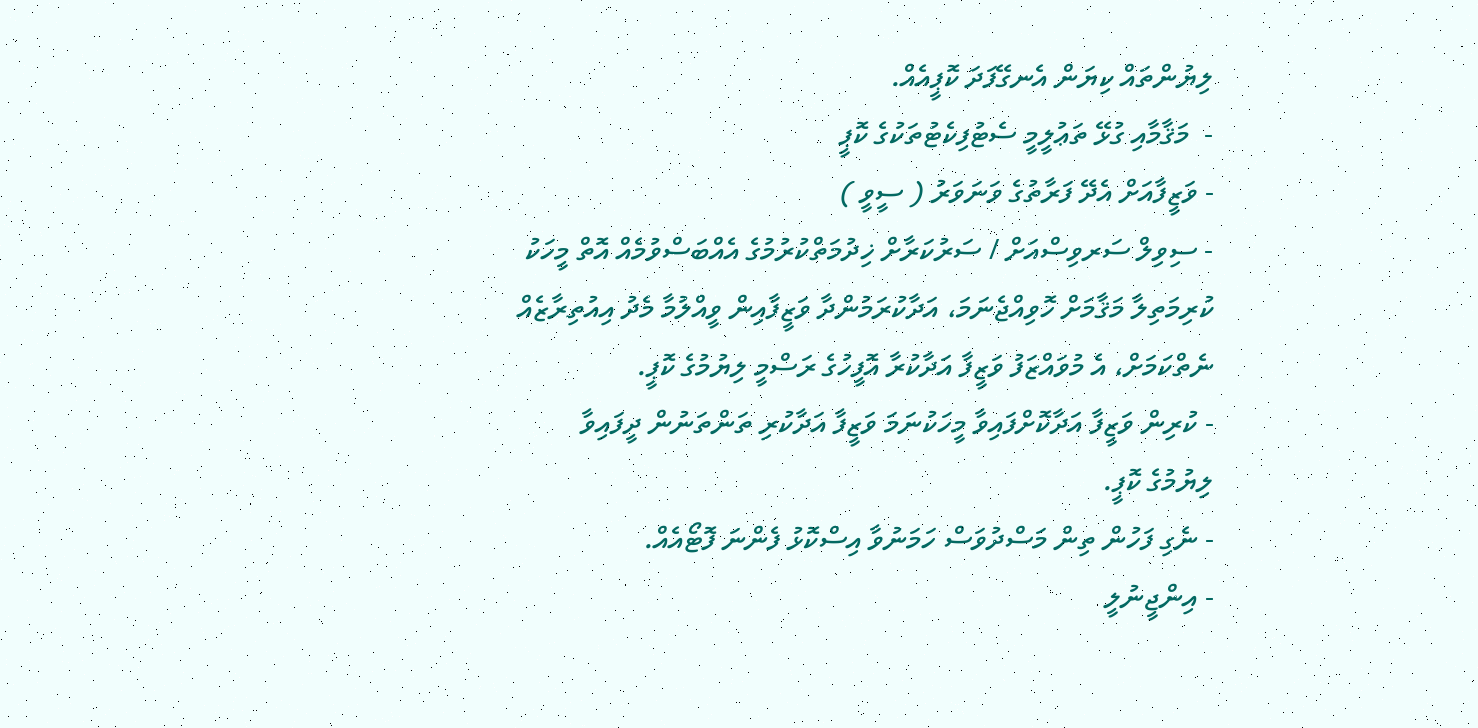ލިޔުންތައް ކިޔަން އެނގޭފަދަ ކޮޕީއެއް.
-  މަޤާމާއި ގުޅޭ ތަޢުލީމީ ސެޓުފިކެޓުތަކުގެ ކޮޕީ
- ވަޒީފާއަށް އެދޭ ފަރާތުގެ ވަނަވަރު ( ސީވީ )
- ސިވިލް ސަރވިސްއަށް / ސަރުކަރާށް ޚިދުމަތްކުރުމުގެ އެއްބަސްވުމެއް އޮތް މީހަކު ކުރިމަތިލާ މަޤާމަށް ހޮވިއްޖެނަމަ، އަދާކުރަމުންދާ ވަޒީފާއިން ވީއްލުމާ މެދު އިއުތިރާޒެއް ނެތްކަމަށް، އެ މުވައްޒަފު ވަޒީފާ އަދާކުރާ އޮފީހުގެ ރަސްމީ ލިޔުމުގެ ކޮޕީ.
- ކުރިން ވަޒީފާ އަދާކޮށްފައިވާ މީހަކުނަމަ ވަޒީފާ އަދާކުރި ތަންތަނުން ދީފައިވާ ލިޔުމުގެ ކޮޕީ.
- ނެގި ފަހުން ތިން މަސްދުވަސް ހަމަނުވާ އިސްކޮޅު ފެންނަ ފޮޓޯއެއް.
- އިންޖީނުލީ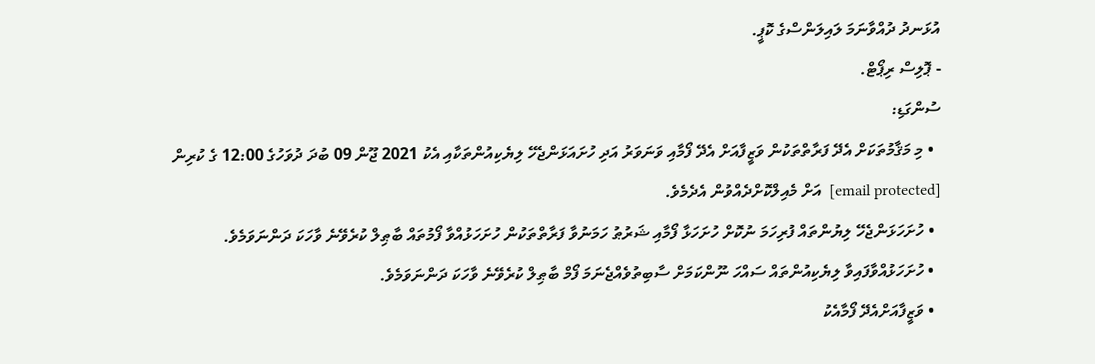އުޅަނދު ދުއްވާނަމަ ލައިލަންސްގެ ކޮޕީ.
- ޕޮލިސް ރިޕޯޓް.
ސުންގަޑި:
  • މި މަޤާމުތަކަށް އެދޭ ފަރާތްތަކުން ވަޒީފާއަށް އެދޭ ފޯމާއި ވަނަވަރު އަދި ހުށައަޅަންޖެހޭ ލިޔެކިއުންތަކާއި އެކު 2021 ޖޫން 09 ބުދަ ދުވަހުގެ 12:00 ގެ ކުރިން  [email protected]  އަށް މެއިލްކޮށްދެއްވުން އެދެމެވެ.
  • ހުށަހަޅަންޖެހޭ ލިޔުންތައް ފުރިހަމަ ނުކޮށް ހުށަހަޅާ ފޯމާއި ޝަރުޠު ހަމަނުވާ ފަރާތްތަކުން ހުށަހަޅުއްވާ ފޯމުތައް ބާޠިލް ކުރެވޭނެ ވާހަކަ ދަންނަވަމެވެ.
  • ހުށަހަޅުއްވާފައިވާ ލިޔެކިއުންތައް ސައްހަ ނޫންކަމަށް ސާބިތުވެއްޖެނަމަ ފޯމް ބާޠިލް ކުރެވޭނެ ވާހަކަ ދަންނަވަމެވެ.
  • ވަޒީފާއަށްއެދޭ ފޯމާއެކު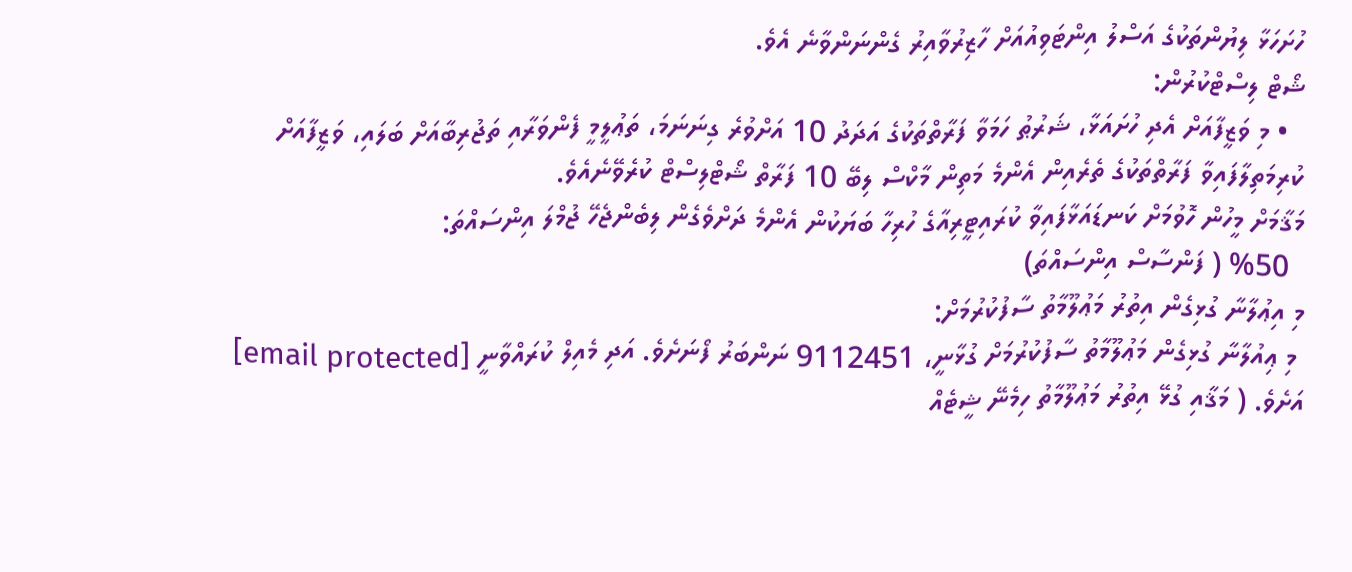ހުށަހަޅާ ލިޔުންތަކުގެ އަސްލު އިންޓަވިއުއަށް ހާޒިރުވާއިރު ގެންނަންވާނެ އެވެ.
ޝޯޓް ލިސްޓްކުރުން:
  • މި ވަޒީފާއަށް އެދި ހުށައަޅާ، ޝަރުޠު ހަމަވާ ފަރާތްތަކުގެ އަދަދު 10 އަށްވުރެ ގިނަނަމަ، ތަޢުލީމީ ފެންވަރާއި ތަޖުރިބާއަށް ބަލައި، ވަޒީފާއަށް ކުރިމަތިލާފައިވާ ފަރާތްތަކުގެ ތެރެއިން އެންމެ މަތިން މާކްސް ލިބޭ 10 ފަރާތް ޝޯޓްލިސްޓް ކުރެވޭނެއެވެ.
މަޤާމަށް މީހުން ހޮވުމަށް ކަނޑައަޅާފައިވާ ކުރައިޓީރިއާގެ ހުރިހާ ބަޔަކުން އެންމެ ދަށްވެގެން ލިބެންޖެހޭ ޖުމްލަ އިންސައްތަ:
  %50 ( ފަންސާސް އިންސައްތަ)
މި އިޢުލާނާ ގުޅިގެން އިތުރު މަޢުލޫމާތު ސާފުކުރުމަށް:
 މި ޢިއުލާނާ ގުޅިގެން މަޢުލޫމާތު ސާފުކުރުމަށް ގުޅާނީ، 9112451 ނަންބަރު ފޯނަށެވެ. އަދި މެއިލް ކުރައްވާނީ [email protected]  އަށެވެ. ( މަޤާއި ގުޅޭ އިތުރު މަޢުލޫމާތު ހިމެނޭ ޝީޓެއް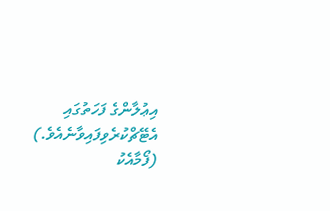އިޢުލާންގެ ފަހަތުގައި އެޓޭޗްކުރެވިފައިވާނެއެވެ.)
(ފޯމާއެކު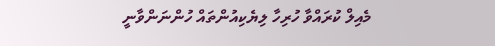މެއިލް ކުރައްވާ ހުރިހާ ލިޔެކިއުންތައް ހުންނަންވާނީ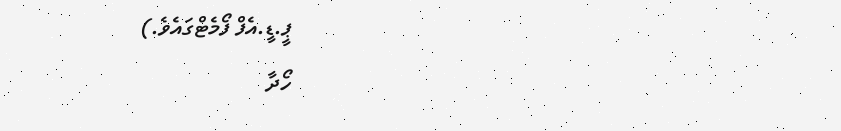ޕީ.ޑީ.އެފް ފޯމެޓްގައެވެ.)
ހޯދާ